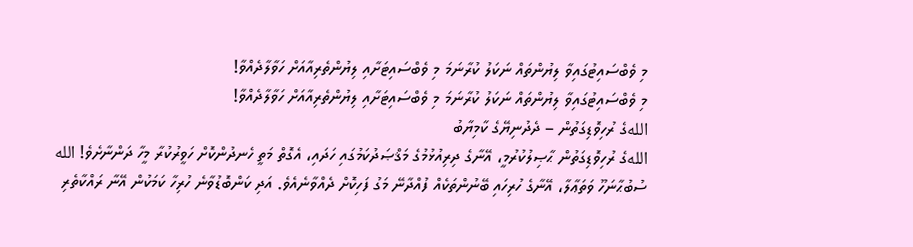މި ވެބްސައިޓުގައިވާ ލިޔުންތައް ނަކަލު ކުރާނަމަ މި ވެބްސައިޓަށާއި ލިޔުންތެރިއާއަށް ހަވާލާދެއްވާ!
މި ވެބްސައިޓުގައިވާ ލިޔުންތައް ނަކަލު ކުރާނަމަ މި ވެބްސައިޓަށާއި ލިޔުންތެރިއާއަށް ހަވާލާދެއްވާ!
اللهގެ ރުހިވޮޑިގަތުން – ދެދުނިޔޭގެ ކާމިޔާބު
اللهގެ ރުހިވޮޑިގަތުން ޙާޞިލުކުރުމީ، އޭނާގެ ދިރިއުޅުމުގެ މަޤްޞަދުކަމުގައި ހަދައި، އެގޮތް މަތީ ހެނދުންކޮށް ހަވީރުކުރާ މީހާ ދަންނާށެވެ! الله ސުބުޙާނަހޫ ވަތަޢާލާ، އޭނާގެ ހުރިހައި ބޭނުންތަކެއް ފުއްދާނޭ މަގު ފަހިކޮށް ދެއްވާނެއެވެ. އަދި ކަންބޮޑުވާނެ ހުރިހާ ކަމަކުން އޭނާ ރައްކާތެރި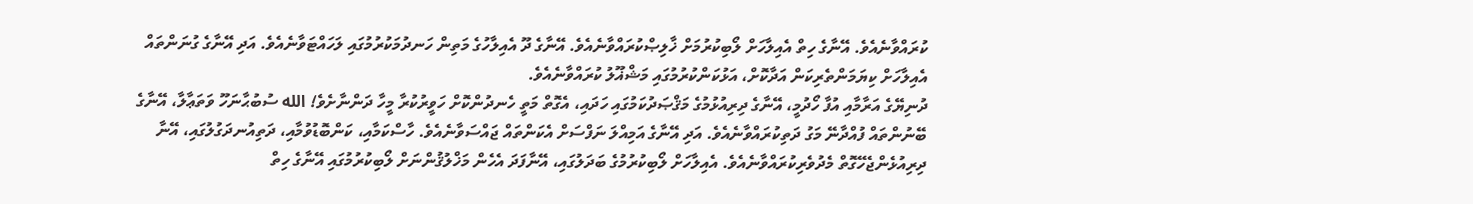ކުރައްވާނެއެވެ. އޭނާގެ ހިތް އެއިލާހަށް ލޯބިކުރުމަށް ޚާލިޞްކުރައްވާނެއެވެ. އޭނާގެ ދޫ އެއިލާހުގެ މަތިން ހަނދުމަކުރުމުގައި ލަހައްޓަވާނެއެވެ. އަދި އޭނާގެ ގުނަންތައް އެއިލާހަށް ކިޔަމަންތެރިކަން އަދާކޮށް، އަޅުކަންކުރުމުގައި މަޝްޣޫލު ކުރައްވާނެއެވެ.
ދުނިޔޭގެ އަރާމާއި އުފާ ހޯދުމީ، އޭނާގެ ދިރިއުޅުމުގެ މަޤްޞަދުކަމުގައި ހަދައި، އެގޮތް މަތީ ހެނދުންކޮށް ހަވީރުކުރާ މީހާ ދަންނާށެވެ! الله ސުބުޙާނަހޫ ވަތަޢާލާ، އޭނާގެ ބޭނުންތައް ފުއްދާނޭ މަގު ދަތިކުރައްވާނެއެވެ. އަދި އޭނާގެ އަމިއްލަ ނަފްސަށް އެކަންތައް ޖައްސަވާނެއެވެ. ހާސްކަމާއި، ކަންބޮޑުވުމާއި، ދަތިއުނދަގުލުގައި، އޭނާ ދިރިއުޅެންޖެހޭގޮތް މެދުވެރިކުރައްވާނެއެވެ. އެއިލާހަށް ލޯބިކުރުމުގެ ބަދަލުގައި، އޭނާފަދަ އެހެން މަޚްލުޤުންނަށް ލޯބިކުރުމުގައި އޭނާގެ ހިތް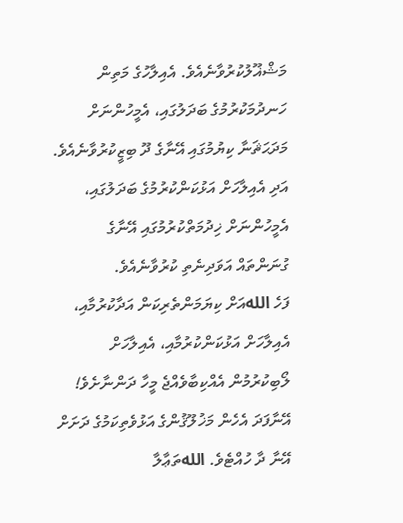މަޝްޣޫލުކުރުވާނެއެވެ. އެއިލާހުގެ މަތިން ހަނދުމަކުރުމުގެ ބަދަލުގައި، އެމީހުންނަށް މަދަޙަޘަނާ ކިޔުމުގައި އޭނާގެ ދޫ ބިޒީކުރުވާނެއެވެ. އަދި އެއިލާހަށް އަޅުކަންކުރުމުގެ ބަދަލުގައި، އެމީހުންނަށް ޚިދުމަތްކުރުމުގައި އޭނާގެ ގުނަންތައް އަވަދިނެތި ކުރުވާނެއެވެ.
ފަހެ اللهއަށް ކިޔަމަންތެރިކަން އަދާކުރުމާއި، އެއިލާހަށް އަޅުކަންކުރުމާއި، އެއިލާހަށް ލޯބިކުރުމުން އެއްކިބާވެއްޖެ މީހާ ދަންނާށެވެ! އޭނާފަދަ އެހެން މަޚުލޫޤުންގެ އަޅުވެތިކަމުގެ ދަށަށް އޭނާ ދާ ހުއްޓެވެ. اللهތަޢާލާ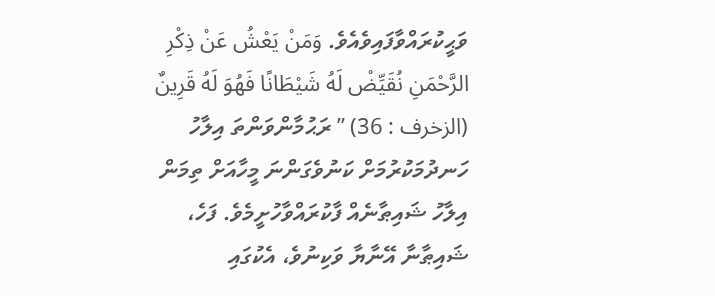ވަޙީކުރައްވާފައިވެއެވެ. وَمَنْ يَعْشُ عَنْ ذِكْرِ الرَّحْمَنِ نُقَيِّضْ لَهُ شَيْطَانًا فَهُوَ لَهُ قَرِينٌ (الزخرف : 36) ” ރަޙުމާންވަންތަ އިލާހު ހަނދުމަކުރުމަށް ކަނުވެގަންނަ މީހާއަށް ތިމަން އިލާހު ޝައިޠާނެއް ފާކުރައްވާހުށީމެވެ. ފަހެ، ޝައިޠާނާ އޭނާޔާ ވަކިނުވެ، އެކުގައި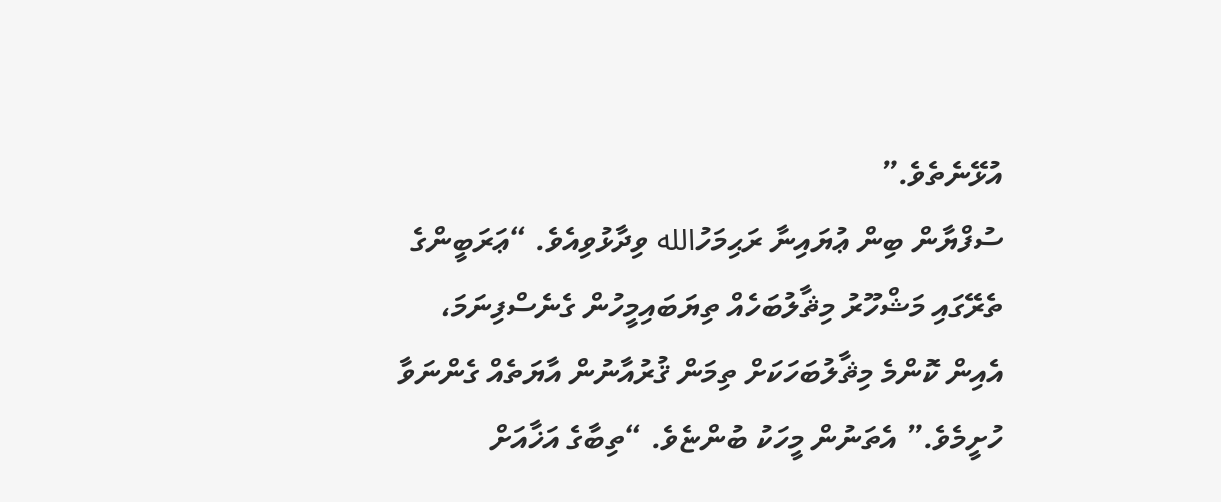އުޅޭނެތެވެ.”
ސުފްޔާން ބިން ޢުޔައިނާ ރަޙިމަހުالله ވިދާޅުވިއެވެ. “ޢަރަބީންގެ ތެރޭގައި މަޝްހޫރު މިޘާލުބަހެއް ތިޔަބައިމީހުން ގެނެސްފިނަމަ، އެއިން ކޮންމެ މިޘާލުބަހަކަށް ތިމަން ޤުރުއާނުން އާޔަތެއް ގެންނަވާ ހުށީމެވެ.” އެތަނުން މީހަކު ބުންޏެވެ. “ތިބާގެ އަޚާއަށް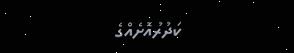ކަދުރުއޮށެއްގެ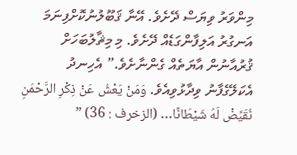މިންވަރު ވިޔަސް ދޭށެވެ. އޭނާ ޤަބޫލުނުކޮށްފިނަމަ އަނގުރު އަލިފާންގަޑެއް ދޭށެވެ. މި މިޘާލުބަހަށް ޤުރުއާނުން އާޔަތެއް ގެންނާށެވެ.” އެހިނދު އެކަލޭގެފާނު ވިދާޅުވިއެވެ. وَمَنْ يَعْشُ عَنْ ذِكْرِ الرَّحْمَنِ نُقَيِّضْ لَهُ شَيْطَانًا… (الزخرف : 36) ”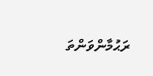ރަޙުމާންވަންތަ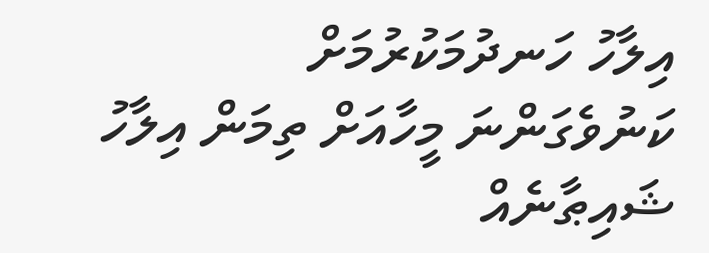އިލާހު ހަނދުމަކުރުމަށް ކަނުވެގަންނަ މީހާއަށް ތިމަން އިލާހު ޝައިޠާނެއް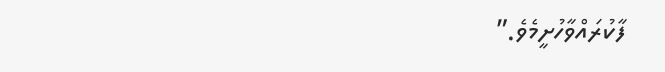ފާކުރައްވާހުށީމެވެ.”